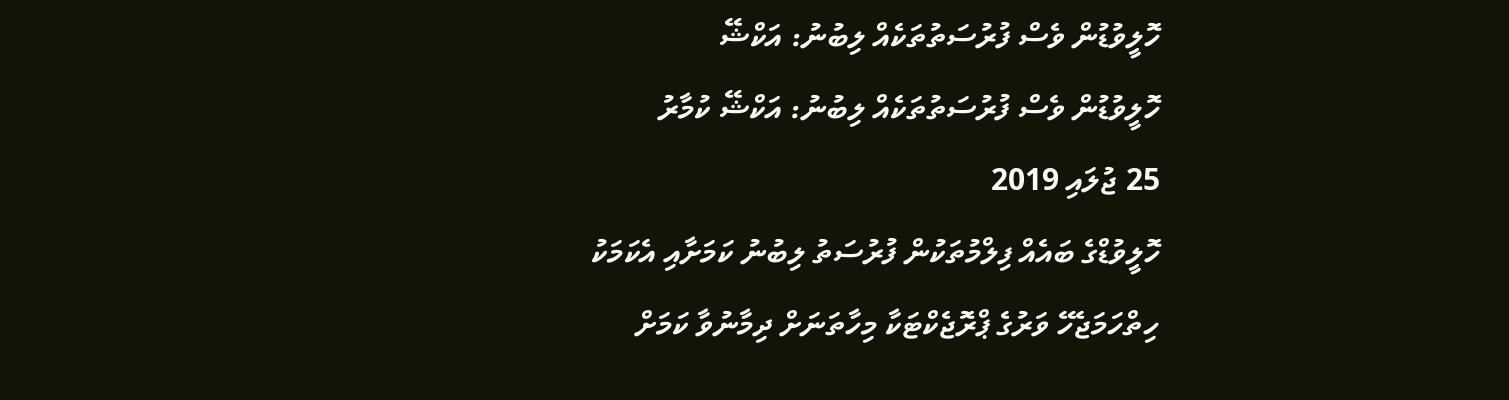ހޮލީވުޑުން ވެސް ފުރުސަތުތަކެއް ލިބުނު: އަކްޝޭ
ހޮލީވުޑުން ވެސް ފުރުސަތުތަކެއް ލިބުނު: އަކްޝޭ ކުމާރު
25 ޖުލައި 2019
ހޮލީވުޑްގެ ބައެއް ފިލްމުތަކުން ފުރުސަތު ލިބުނު ކަމަށާއި އެކަމަކު ހިތްހަމަޖެހޭ ވަރުގެ ޕްރޮޖެކްޓަކާ މިހާތަނަށް ދިމާނުވާ ކަމަށް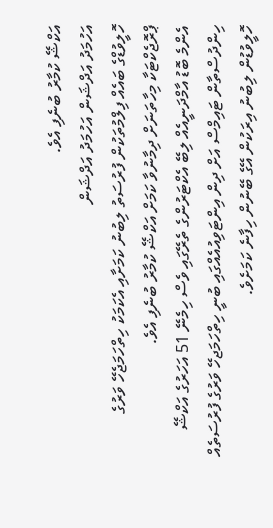އަކްޝޭ ކުމާރު ބުނެފި އެވެ.
އަހުމަދު އަދްޝަން އަހުމަދު އަދްޝަން
ހޮލީވުޑްގެ ބައެއް ފިލްމުތަކުން ފުރުސަތު ލިބުނު ކަމަށާއި އެކަމަކު ހިތްހަމަޖެހޭ ވަރުގެ ޕްރޮޖެކްޓަކާ މިހާތަނަށް ދިމާނުވާ ކަމަށް އަކްޝޭ ކުމާރު ބުނެފި އެވެ.
އެންމެ ބޮޑު އާމްދަނީއެއް ލިބޭ އެކްޓަރުންގެ ތެރޭގައި ވެސް ހިމެނޭ 51 އަހަރުގެ އަކްޝޭ ހިންދުސްތާން ޓައިމްސް އަށް ދިން އިންޓަވިއުއެއްގައި ބުނީ ހިތްހަމަޖހޭ ވަރުގެ ފުރުސަތެއް ހޮލީވުޑުން ލިބުނު އިރަކުން އޭގެ ބޭނުން ހިފާނެ ކަމަށެވެ.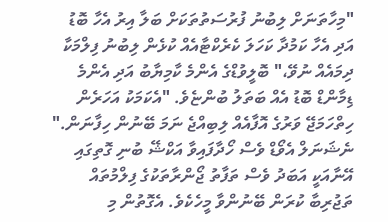"މިހާތަނަށް ލިބުނު ފުރުސަތުތަކަށް ބަލާ އިރު އެހާ ބޮޑު އަދި އެހާ ކަމުދާ ކަހަލަ ކެރެކްޓާއެއް ކުޅެން ލިބުނު ފިލްމަކާ ދިމައެއް ނުވޭ،" ބޮލީވުޑްގެ އެންމެ ކާމިޔާބު އަދި އެންމެ ޑިމާންޑް ބޮޑު އެއް ބަތަލު ބުންޏެވެ. "އެކަމަކު އަހަރެން ހިތްހަމަޖޭ ވަރުގެ އޮފާއެއް ލިބިއްޖެ ނަމަ ބޭނުން ހިފާނަން."
ނެޝަނަލް އެވޯޑް ވެސް ހޯދާފައިވާ އަކްޝޭ ބުނި ގޮތިގައި އޭނާއަކީ އަބަދު ވެސް ތަފާތު ޖޯންރާތަކުގެ ފިލްމުތައް ތަޖުރިބާ ކުރަން ބޭނުންވާ މީހެކެވެ. އެގޮތުން މި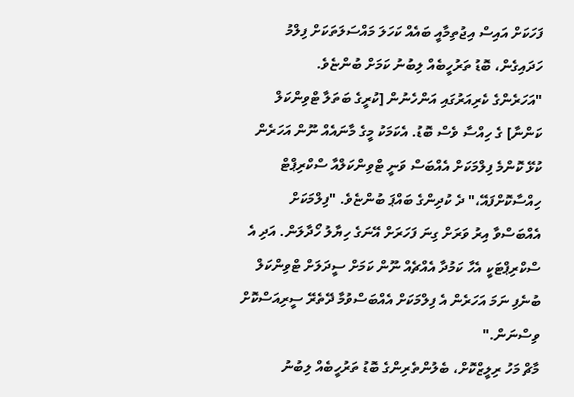ފަހަކަށް އައިސް އިޖުތިމާއީ ބައެއް ކަހަލަ މައްސަލަތަކަށް ފިލްމު ހަދައިގެން، ބޮޑު ތަރުހީބެއް ލިބުނު ކަމަށް ބުންޏެވެ.
"އަހަރެންގެ ކެރިއަރުގައި އަންހެނުން [ކުރީގެ ބަތަލާ ޓްވިންކަލް ކަންނާ] ގެ ހިއްސާ ވެސް ބޮޑު. އެކަމަކު މީގެ މާނައެއް ނޫން އަހަރެން ކުޅޭ ކޮންމެ ފިލްމަކަށް އެއްބަސް ވަނީ ޓްވިންކަލްއާ ސްކްރިޕްޓް ހިއްސާކޮށްފައޭ،" ދެ ކުދިންގެ ބައްޕަ ބުންޏެވެ. "ފިލްމަކަށް އެއްބަސްވާ އިރު ވަރަށް ގިނަ ފަހަރަށް އޭނަގެ ހިޔާލު ހޯދާލަން. އަދި އެ ސްކްރިޕްޓަކީ އެހާ ކަމުދާ އެއްޗެއް ނޫން ކަމަށް ސީދަލަށް ޓްވިންކަލް ބުނެފި ނަމަ އަހަރެން އެ ފިލްމަކަށް އެއްބަސްވުމާ ދޭތެރޭ ސީރިއަސްކޮށް ވިސްނަން."
މާޗް މަހު ރިލީޒްކޮށް، ބެލުންތެރިންގެ ބޮޑު ތަރުހީބެއް ލިބުނު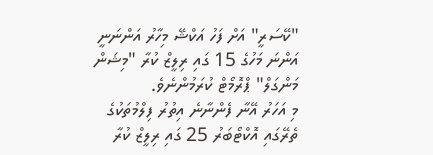"ކޭސަރީ" އަށް ފަހު އަކްޝޭ މިހާރު އަންނަނީ އަންނަ މަހުގެ 15 ގައި ރިލީޒް ކުރާ "މިޝަން މަންގަލް" ޕްރޮމޯޓް ކުރަމުންނެވެ.
މި އަހަރު އޭނާ ފެންނާނެ އިތުރު ފިލްމުތަކުގެ ތެރޭގައި އޮކްޓޯބަރު 25 ގައި ރިލީޒް ކުރާ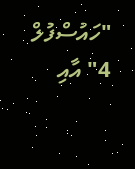"ހައުސްފުލް 4" އާއި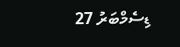ޑިސެމްބަރު 27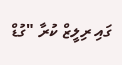ގައި ރިލީޒް ކުރާ "ގުޑް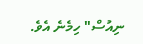ނިއުސް" ހިމެނެ އެވެ.